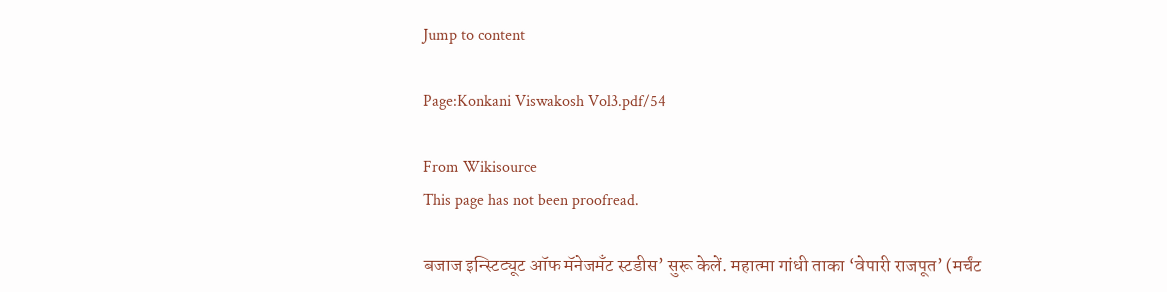Jump to content

Page:Konkani Viswakosh Vol3.pdf/54

From Wikisource
This page has not been proofread.

बजाज इन्स्टिट्यूट ऑफ मॅनेजमँट स्टडीस’ सुरू केलें. महात्मा गांधी ताका ‘वेपारी राजपूत’ (मर्चंट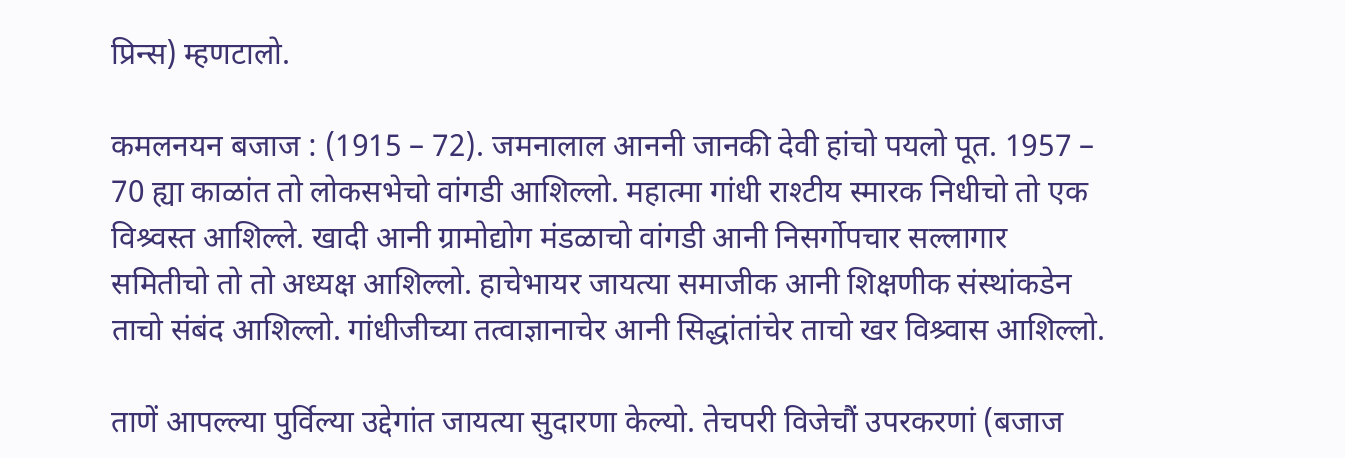प्रिन्स) म्हणटालो.

कमलनयन बजाज : (1915 – 72). जमनालाल आननी जानकी देवी हांचो पयलो पूत. 1957 – 70 ह्या काळांत तो लोकसभेचो वांगडी आशिल्लो. महात्मा गांधी राश्टीय स्मारक निधीचो तो एक विश्र्वस्त आशिल्ले. खादी आनी ग्रामोद्योग मंडळाचो वांगडी आनी निसर्गोपचार सल्लागार समितीचो तो तो अध्यक्ष आशिल्लो. हाचेभायर जायत्या समाजीक आनी शिक्षणीक संस्थांकडेन ताचो संबंद आशिल्लो. गांधीजीच्या तत्वाज्ञानाचेर आनी सिद्धांतांचेर ताचो खर विश्र्वास आशिल्लो.

ताणें आपल्ल्या पुर्विल्या उद्देगांत जायत्या सुदारणा केल्यो. तेचपरी विजेचौं उपरकरणां (बजाज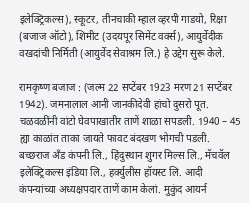इलेक्ट्रिकल्स), स्कूटर, तीनचाकी म्हाल व्हरपी गाडयो, रिक्षा (बजाज ऑटो), शिमीट (उदयपूर सिमेंट वर्क्स), आयुर्वेदीक वखदांची निर्मिती (आयुर्वेद सेवाश्रम लि.) हे उद्देग सुरू केले.

रामकृष्ण बजाज : (जल्म 22 सप्टेंबर 1923 मरण 21 सप्टेंबर 1942). जमनालाल आनी जानकीदेवी हांचो दुसरो पूत. चळवळींनी वांटो घेवपाखातीर ताणें शाळा सपडली. 1940 – 45 ह्या काळांत ताका जायते फावट बंदखण भोगची पडली. बच्छराज अँड कंपनी लि., हिंदुस्थान शुगर मिल्स लि., मॅचवॅल इलेक्ट्रिकल्स इंडिया लि., हर्क्युलीस हॉयस्ट लि. आदी कंपन्यांच्या अध्यक्षपदार ताणें काम केलां. मुकुंद आयर्न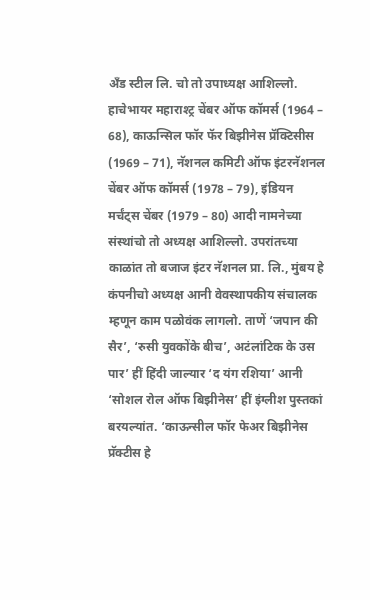अँड स्टील लि. चो तो उपाध्यक्ष आशिल्लो. हाचेभायर महाराश्ट्र चेंबर ऑफ कॉमर्स (1964 – 68), काऊन्सिल फॉर फॅर बिझीनेस प्रॅक्टिसीस (1969 – 71), नॅशनल कमिटी ऑफ इंटरनॅशनल चेंबर ऑफ कॉमर्स (1978 – 79), इंडियन मर्चंट्स चेंबर (1979 – 80) आदी नामनेच्या संस्थांचो तो अध्यक्ष आशिल्लो. उपरांतच्या काळांत तो बजाज इंटर नॅशनल प्रा. लि., मुंबय हे कंपनीचो अध्यक्ष आनी वेवस्थापकीय संचालक म्हणून काम पळोवंक लागलो. ताणें ‘जपान की सैर’, ‘रुसी युवकोंके बीच’, अटंलांटिक के उस पार’ हीं हिंदी जाल्यार ‘द यंग रशिया’ आनी ‘सोशल रोल ऑफ बिझीनेस’ हीं इंग्लीश पुस्तकां बरयल्यांत. ‘काऊन्सील फॉर फेअर बिझीनेस प्रॅक्टीस हे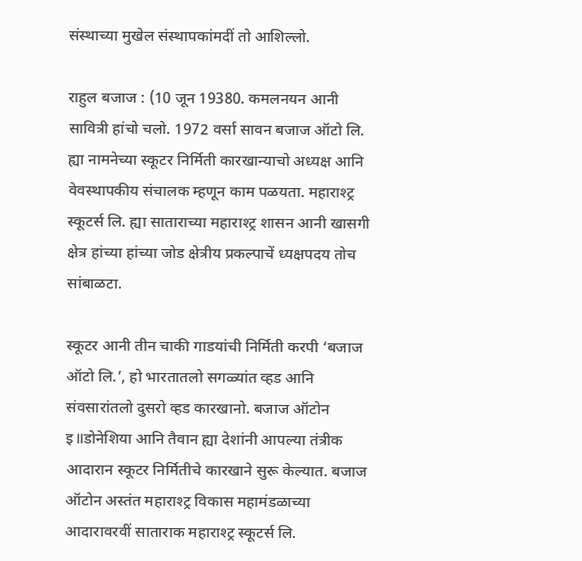संस्थाच्या मुखेल संस्थापकांमदीं तो आशिल्लो.

राहुल बजाज : (10 जून 19380. कमलनयन आनी सावित्री हांचो चलो. 1972 वर्सा सावन बजाज ऑटो लि. ह्या नामनेच्या स्कूटर निर्मिती कारखान्याचो अध्यक्ष आनि वेवस्थापकीय संचालक म्हणून काम पळयता. महाराश्ट्र स्कूटर्स लि. ह्या साताराच्या महाराश्ट्र शासन आनी खासगी क्षेत्र हांच्या हांच्या जोड क्षेत्रीय प्रकल्पाचें ध्यक्षपदय तोच सांबाळटा.

स्कूटर आनी तीन चाकी गाडयांची निर्मिती करपी ‘बजाज ऑटो लि.’, हो भारतातलो सगळ्यांत व्हड आनि संवसारांतलो दुसरो व्हड कारखानो. बजाज ऑटोन इ॥डोनेशिया आनि तैवान ह्या देशांनी आपल्या तंत्रीक आदारान स्कूटर निर्मितीचे कारखाने सुरू केल्यात. बजाज ऑटोन अस्तंत महाराश्ट्र विकास महामंडळाच्या आदारावरवीं साताराक महाराश्ट्र स्कूटर्स लि.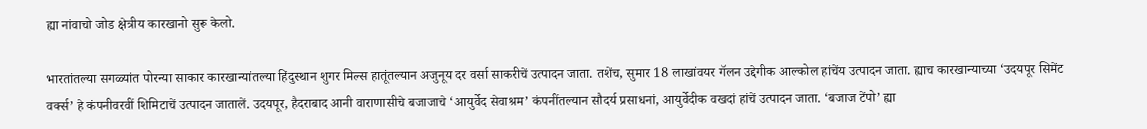ह्या नांवाचो जोड क्षेत्रीय कारखानो सुरू केलो.

भारतांतल्या सगळ्यांत पोरन्या साकार कारखान्यांतल्या हिंदुस्थान शुगर मिल्स हातूंतल्यान अजुनूय दर वर्सा साकरीचें उत्पादन जाता. तशेंच, सुमार 18 लाखांवयर गॅलन उद्देगीक आल्कोल हांचेंय उत्पादन जाता. ह्याच कारखान्याच्या ‘उदयपूर सिमेंट वर्क्स’ हे कंपनीवरवीं शिमिटाचें उत्पादन जातालें. उदयपूर, हैदराबाद आनी वाराणासीचे बजाजाचे ‘आयुर्वेद सेवाश्रम’ कंपनींतल्यान सौदर्य प्रसाधनां, आयुर्वेदीक वखदां हांचें उत्पादन जाता. ‘बजाज टेंपो’ ह्या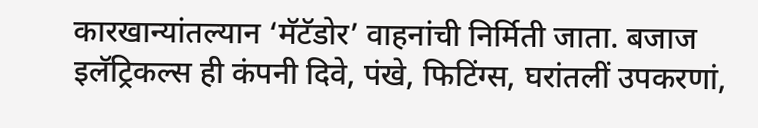कारखान्यांतल्यान ‘मॅटॅडोर’ वाहनांची निर्मिती जाता. बजाज इलॅट्रिकल्स ही कंपनी दिवे, पंखे, फिटिंग्स, घरांतलीं उपकरणां,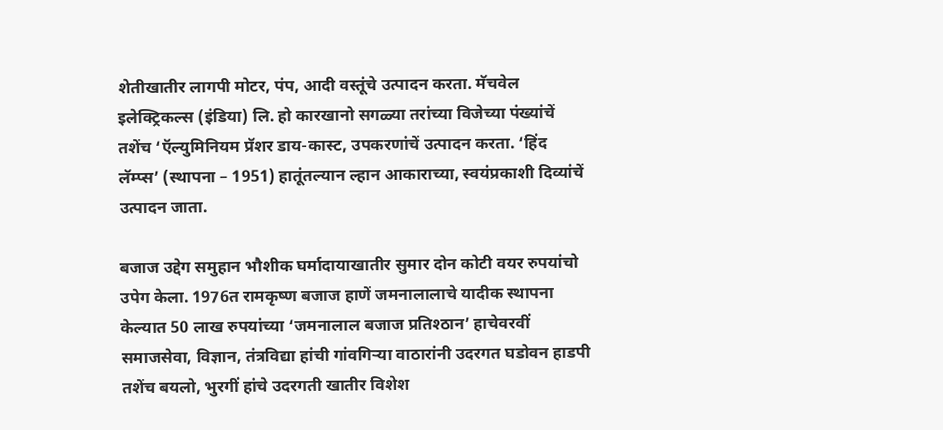शेतीखातीर लागपी मोटर, पंप, आदी वस्तूंचे उत्पादन करता. मॅचवेल इलेक्ट्रिकल्स (इंडिया) लि. हो कारखानो सगळ्या तरांच्या विजेच्या पंख्यांचें तशेंच ‘ऍल्युमिनियम प्रॅशर डाय-कास्ट, उपकरणांचें उत्पादन करता. ‘हिंद लॅम्प्स’ (स्थापना – 1951) हातूंतल्यान ल्हान आकाराच्या, स्वयंप्रकाशी दिव्यांचें उत्पादन जाता.

बजाज उद्देग समुहान भौशीक घर्मादायाखातीर सुमार दोन कोटी वयर रुपयांचो उपेग केला. 1976त रामकृष्ण बजाज हाणें जमनालालाचे यादीक स्थापना केल्यात 50 लाख रुपयांच्या ‘जमनालाल बजाज प्रतिश्ठान’ हाचेवरवीं समाजसेवा, विज्ञान, तंत्रविद्या हांची गांवगिऱ्या वाठारांनी उदरगत घडोवन हाडपी तशेंच बयलो, भुरगीं हांचे उदरगती खातीर विशेश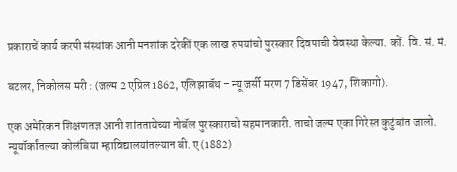प्रकाराचें कार्य करपी संस्थांक आनी मनशांक दरेकीं एक लाख रुपयांचो पुरस्कार दिवपाची वेवस्था केल्या. कों. वि. सं. मं.

बटलर, निकोलस मरी : (जल्म 2 एप्रिल 1862, एलिझाबॅथ – न्यू जर्सी मरण 7 डिसेंबर 1947, शिकागो).

एक अमेरिकन शिक्षणतज्ञ आनी शांततायेच्या नोबॅल पुरस्काराचो सहमानकारी. ताचो जल्म एका गिरेस्त कुटुंबांत जालो. न्यूयॉर्कांतल्या कोलंबिया म्हाविद्यालयांतल्यान बी. ए (1882)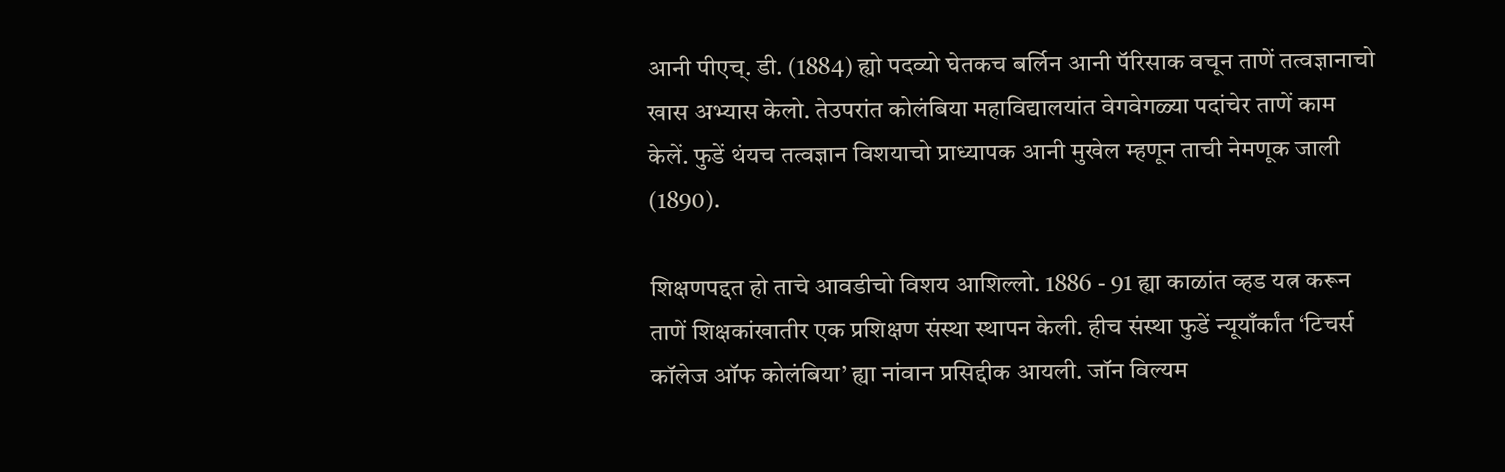आनी पीएच्. डी. (1884) ह्यो पदव्यो घेतकच बर्लिन आनी पॅरिसाक वचून ताणें तत्वज्ञानाचो खास अभ्यास केलो. तेउपरांत कोलंबिया महाविद्यालयांत वेगवेगळ्या पदांचेर ताणें काम केलें. फुडें थंयच तत्वज्ञान विशयाचो प्राध्यापक आनी मुखेल म्हणून ताची नेमणूक जाली (1890).

शिक्षणपद्दत हो ताचे आवडीचो विशय आशिल्लो. 1886 - 91 ह्या काळांत व्हड यत्न करून ताणें शिक्षकांखातीर एक प्रशिक्षण संस्था स्थापन केली. हीच संस्था फुडें न्यूयाँर्कांत ‘टिचर्स कॉलेज ऑफ कोलंबिया’ ह्या नांवान प्रसिद्दीक आयली. जॉन विल्यम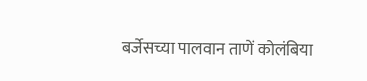बर्जेसच्या पालवान ताणें कोलंबिया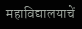महाविद्यालयाचें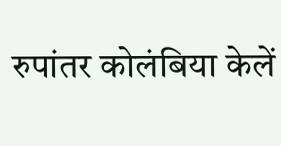रुपांतर कोलंबिया केलें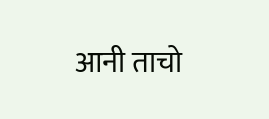आनी ताचो